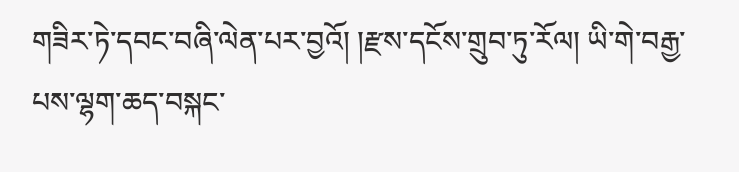གཟིར་ཏེ་དབང་བཞི་ལེན་པར་བྱའོ། །རྫས་དངོས་གྲུབ་ཏུ་རོལ། ཡི་གེ་བརྒྱ་པས་ལྷག་ཆད་བསྐང་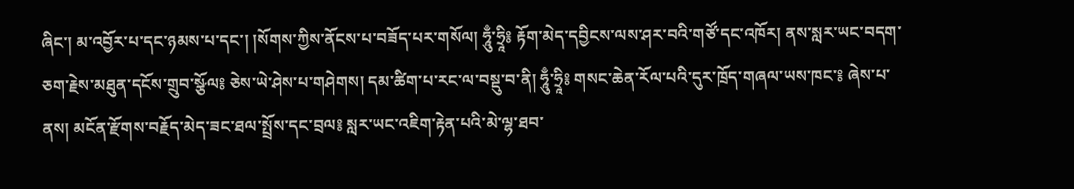ཞིང་། མ་འབྱོར་པ་དང་ཉམས་པ་དང་། །སོགས་ཀྱིས་ནོངས་པ་བཟོད་པར་གསོལ། ཧཱུྃ་ཧྲཱི༔ རྟོག་མེད་དབྱིངས་ལས་ཤར་བའི་གཙོ་དང་འཁོར། ནས་སླར་ཡང་བདག་ཅག་རྗེས་མཐུན་དངོས་གྲུབ་སྩོལ༔ ཅེས་ཡེ་ཤེས་པ་གཤེགས། དམ་ཚིག་པ་རང་ལ་བསྡུ་བ་ནི། ཧཱུྃ་ཧྲཱི༔ གསང་ཆེན་རོལ་པའི་དུར་ཁྲོད་གཞལ་ཡས་ཁང་༔ ཞེས་པ་ནས། མངོན་རྫོགས་བརྗོད་མེད་ཟང་ཐལ་སྤྲོས་དང་བྲལ༔ སླར་ཡང་འཇིག་རྟེན་པའི་མེ་ལྷ་ཐབ་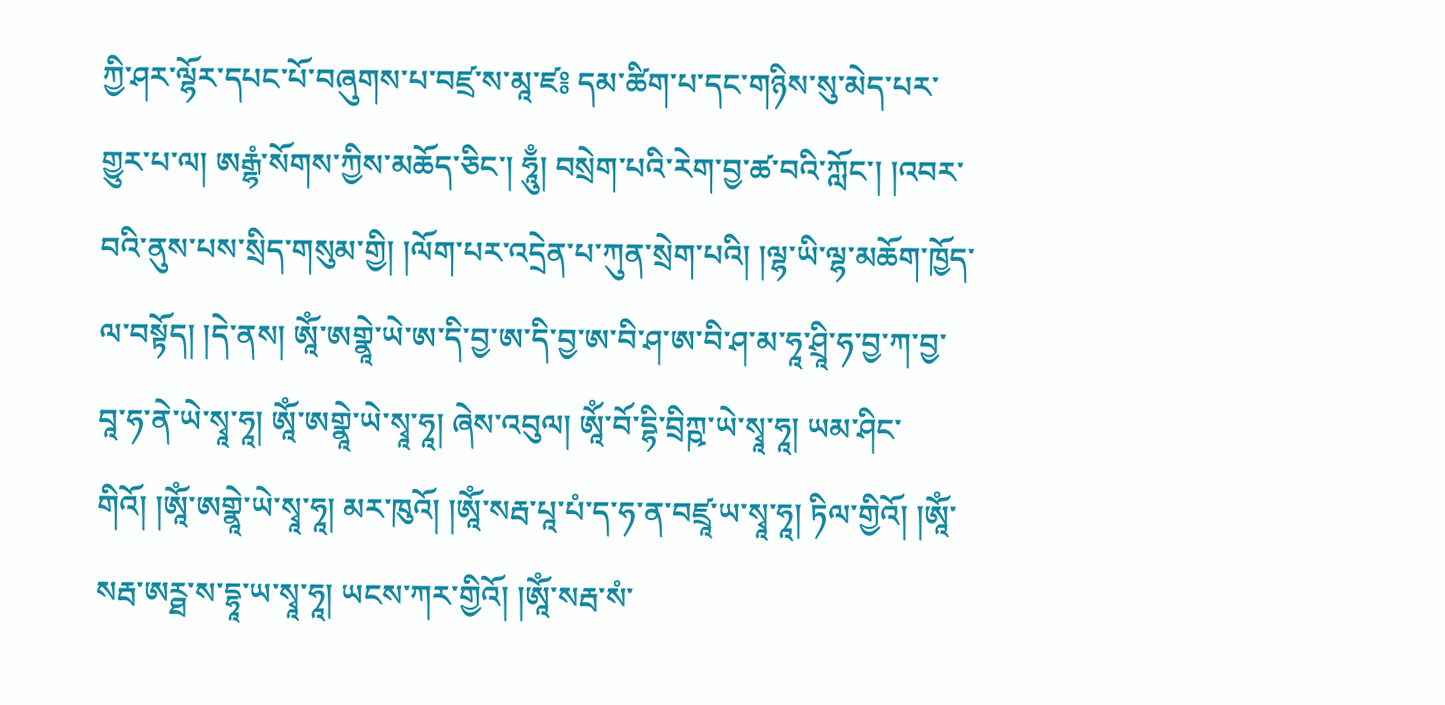ཀྱི་ཤར་ལྷོར་དཔང་པོ་བཞུགས་པ་བཛྲ་ས་མཱ་ཛ༔ དམ་ཚིག་པ་དང་གཉིས་སུ་མེད་པར་གྱུར་པ་ལ། ཨརྒྷཾ་སོགས་ཀྱིས་མཆོད་ཅིང་། ཧཱུྃ། བསྲེག་པའི་རེག་བྱ་ཚ་བའི་ཀློང་། །འབར་བའི་ནུས་པས་སྲིད་གསུམ་གྱི། །ལོག་པར་འདྲེན་པ་ཀུན་སྲེག་པའི། །ལྷ་ཡི་ལྷ་མཆོག་ཁྱོད་ལ་བསྟོད། །དེ་ནས། ཨཱོཾ་ཨགྣཱེ་ཡེ་ཨ་དི་བྱ་ཨ་དི་བྱ་ཨ་བི་ཤ་ཨ་བི་ཤ་མ་ཧཱ་ཤྲཱི་ཧ་བྱ་ཀ་བྱ་བཱ་ཧ་ནེ་ཡེ་སྭཱ་ཧཱ། ཨཱོཾ་ཨགྣཱེ་ཡེ་སྭཱ་ཧཱ། ཞེས་འབུལ། ཨཱོཾ་བོ་དྷི་བྲིཀྵ་ཡེ་སྭཱ་ཧཱ། ཡམ་ཤིང་གིའོ། །ཨཱོཾ་ཨགྣཱེ་ཡེ་སྭཱ་ཧཱ། མར་ཁུའོ། །ཨཱོཾ་སརྦ་པཱ་པཾ་ད་ཧ་ན་བཛྲཱ་ཡ་སྭཱ་ཧཱ། ཏིལ་གྱིའོ། །ཨཱོཾ་སརྦ་ཨཪྠ་ས་དྷཱ་ཡ་སྭཱ་ཧཱ། ཡངས་ཀར་གྱིའོ། །ཨཱོཾ་སརྦ་སཾ་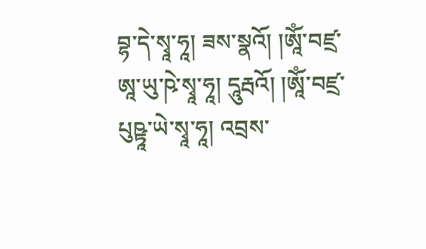བྷ་དེ་སྭཱ་ཧཱ། ཟས་སྣའོ། །ཨཱོཾ་བཛྲ་ཨཱ་ཡུ་ཥེ་སྭཱ་ཧཱ། དཱུརྦའོ། །ཨཱོཾ་བཛྲ་པུཥྟཱ་ཡེ་སྭཱ་ཧཱ། འབྲས་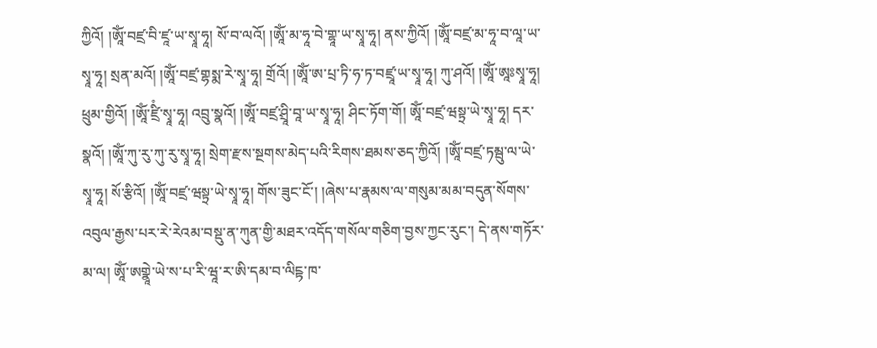ཀྱིའོ། །ཨཱོཾ་བཛྲ་བི་ཛཱ་ཡ་སྭཱ་ཧཱ། སོ་བ་ལའོ། །ཨཱོཾ་མ་ཧཱ་བེ་གྷཱ་ཡ་སྭཱ་ཧཱ། ནས་ཀྱིའོ། །ཨཱོཾ་བཛྲ་མ་ཧཱ་བ་ལཱ་ཡ་སྭཱ་ཧཱ། སྲན་མའོ། །ཨཱོཾ་བཛྲ་གྷསྨ་རེ་སྭཱ་ཧཱ། གྲོའོ། །ཨཱོཾ་ཨ་པྲ་ཏི་ཧ་ཏ་བཛྲཱ་ཡ་སྭཱ་ཧཱ། ཀུ་ཤའོ། །ཨཱོཾ་ཨཱཿསྭཱ་ཧཱ། ཕྲུམ་གྱིའོ། །ཨཱོཾ་ཛྲིཾ་སྭཱ་ཧཱ། འབྲུ་སྣའོ། །ཨཱོཾ་བཛྲ་ཤྲཱི་བཱ་ཡ་སྭཱ་ཧཱ། ཤིང་ཏོག་གོ། ཨཱོཾ་བཛྲ་ཝསྟྲ་ཡེ་སྭཱ་ཧཱ། དར་སྣའོ། །ཨཱོཾ་ཀུ་རུ་ཀུ་རུ་སྭཱ་ཧཱ། སྲེག་རྫས་སྔགས་མེད་པའི་རིགས་ཐམས་ཅད་ཀྱིའོ། །ཨཱོཾ་བཛྲ་ཏམྦུ་ལ་ཡེ་སྭཱ་ཧཱ། སོ་རྩིའོ། །ཨཱོཾ་བཛྲ་ཝསྟྲ་ཡེ་སྭཱ་ཧཱ། གོས་ཟུང་ངོ་། །ཞེས་པ་རྣམས་ལ་གསུམ་མམ་བདུན་སོགས་འབུལ་རྒྱས་པར་རེ་རེའམ་བསྡུ་ན་ཀུན་གྱི་མཐར་འདོད་གསོལ་གཅིག་བྱས་ཀྱང་རུང་། དེ་ནས་གཏོར་མ་ལ། ཨཱོཾ་ཨགྣཱེ་ཡེ་ས་པ་རི་ཝཱ་ར་ཨི་དམ་བ་ལིངྟ་ཁ་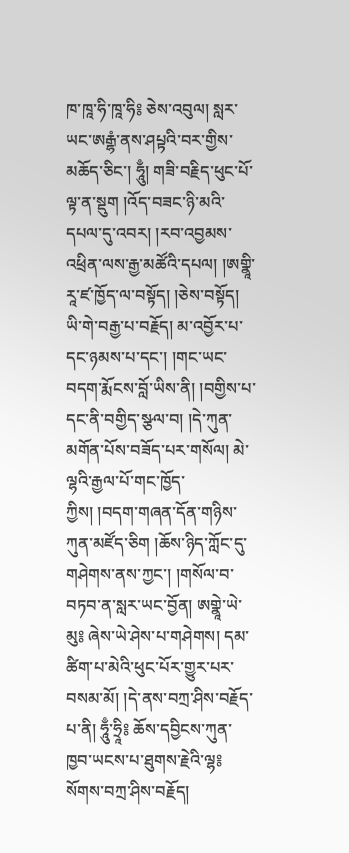ཁ་ཁཱ་ཧི་ཁཱ་ཧི༔ ཅེས་འབུལ། སླར་ཡང་ཨརྒྷཾ་ནས་ཤཔྟའི་བར་གྱིས་མཆོད་ཅིང་། ཧཱུྃ། གཟི་བརྗིད་ཕུང་པོ་ལྟ་ན་སྡུག །འོད་བཟང་ཉི་མའི་དཔལ་དུ་འབར། །རབ་འབྱམས་འཕྲིན་ལས་རྒྱ་མཚོའི་དཔལ། །ཨགྣཱི་རཱ་ཛ་ཁྱོད་ལ་བསྟོད། །ཅེས་བསྟོད། ཡི་གེ་བརྒྱ་པ་བརྗོད། མ་འབྱོར་པ་དང་ཉམས་པ་དང་། །གང་ཡང་བདག་རྨོངས་བློ་ཡིས་ནི། །བགྱིས་པ་དང་ནི་བགྱིད་སྩལ་བ། །དེ་ཀུན་མགོན་པོས་བཟོད་པར་གསོལ། མེ་ལྷའི་རྒྱལ་པོ་གང་ཁྱོད་ཀྱིས། །བདག་གཞན་དོན་གཉིས་ཀུན་མཛོད་ཅིག །ཆོས་ཉིད་ཀློང་དུ་གཤེགས་ནས་ཀྱང་། །གསོལ་བ་བཏབ་ན་སླར་ཡང་བྱོན། ཨགྣཱེ་ཡེ་མུ༔ ཞེས་ཡེ་ཤེས་པ་གཤེགས། དམ་ཚིག་པ་མེའི་ཕུང་པོར་གྱུར་པར་བསམ་མོ། །དེ་ནས་བཀྲ་ཤིས་བརྗོད་པ་ནི། ཧཱུྃ་ཧྲཱི༔ ཆོས་དབྱིངས་ཀུན་ཁྱབ་ཡངས་པ་ཐུགས་རྗེའི་ལྷ༔ སོགས་བཀྲ་ཤིས་བརྗོད།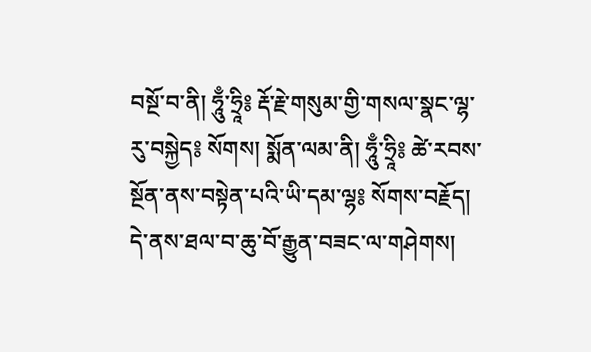བསྔོ་བ་ནི། ཧཱུྃ་ཧྲཱི༔ རྡོ་རྗེ་གསུམ་གྱི་གསལ་སྣང་ལྷ་རུ་བསྐྱེད༔ སོགས། སྨོན་ལམ་ནི། ཧཱུྃ་ཧྲཱི༔ ཚེ་རབས་སྔོན་ནས་བསྟེན་པའི་ཡི་དམ་ལྷ༔ སོགས་བརྗོད། དེ་ནས་ཐལ་བ་ཆུ་བོ་རྒྱུན་བཟང་ལ་གཤེགས།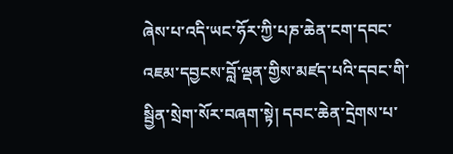ཞེས་པ་འདི་ཡང་ཧོར་ཀྱི་པཎ་ཆེན་ངག་དབང་འཇམ་དབྱངས་བློ་ལྡན་གྱིས་མཛད་པའི་དབང་གི་སྦྱིན་སྲེག་སོར་བཞག་སྟེ། དབང་ཆེན་དྲེགས་པ་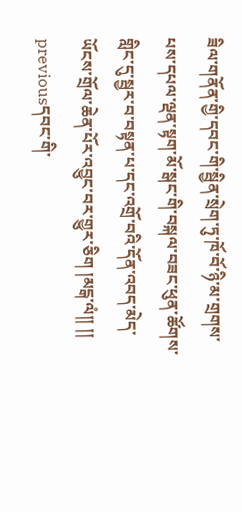ཟིལ་གནོན་གྱི་དབང་གི་སྦྱིན་སྲེག་ཏུ་ཁོ་བོ་ཉི་མ་གྲགས་པས་དཔལ་ལྡན་སྟག་མོ་སྒང་གི་བསྐལ་བཟང་ཕུན་ཚོགས་གླིང་དུ་སྦྱར་བ་བསྟན་པ་དང་འགྲོ་བའི་དོན་འབད་མེད་ཡོངས་གྲོལ་ཆེན་པོར་འབྱུང་བར་གྱུར་ཅིག །མངྒ་ལཾ།། །།
previousདབང་གི་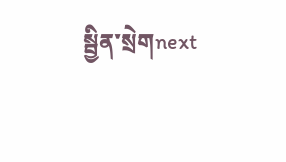སྦྱིན་སྲེགnext